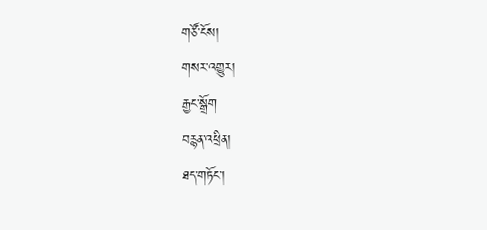གཙོ་ངོས།
གསར་འགྱུར།
རྒྱང་སྒྲོག
བརྙན་འཕྲིན།
ཐད་གཏོང་།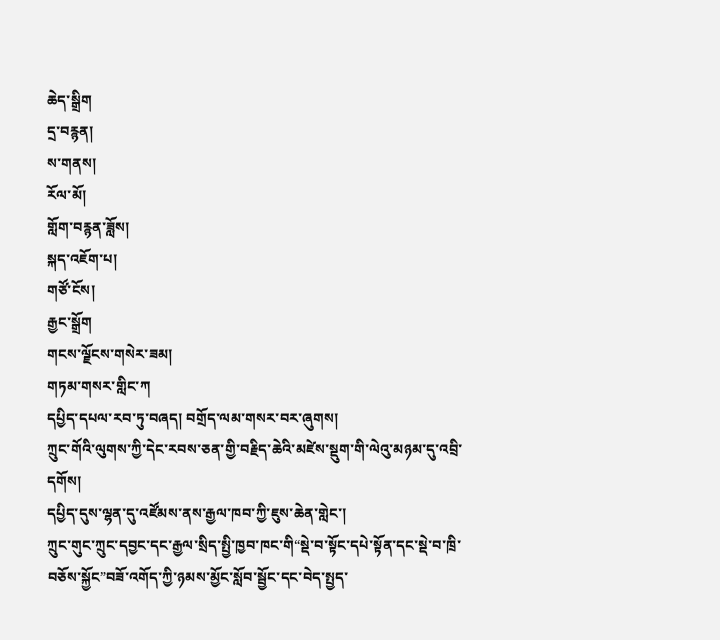ཆེད་སྒྲིག
དྲ་བརྙན།
ས་གནས།
རོལ་མོ།
གློག་བརྙན་ཟློས།
སྐད་འཇོག་པ།
གཙོ་ངོས།
རྒྱང་སྒྲོག
གངས་ལྗོངས་གསེར་ཟམ།
གཏམ་གསར་གླིང་ཀ
དཔྱིད་དཔལ་རབ་ཏུ་བཞད། བགྲོད་ལམ་གསར་བར་ཞུགས།
ཀྲུང་གོའི་ལུགས་ཀྱི་དེང་རབས་ཅན་གྱི་བརྗིད་ཆེའི་མཛེས་སྡུག་གི་ལེའུ་མཉམ་དུ་འབྲི་དགོས།
དཔྱིད་དུས་ལྷན་དུ་འཛོམས་ནས་རྒྱལ་ཁབ་ཀྱི་ཇུས་ཆེན་གླེང་།
ཀྲུང་གུང་ཀྲུང་དབྱང་དང་རྒྱལ་སྲིད་སྤྱི་ཁྱབ་ཁང་གི“སྡེ་བ་སྟོང་དཔེ་སྟོན་དང་སྡེ་བ་ཁྲི་བཅོས་སྐྱོང”བཟོ་འགོད་ཀྱི་ཉམས་མྱོང་སློབ་སྦྱོང་དང་བེད་སྤྱད་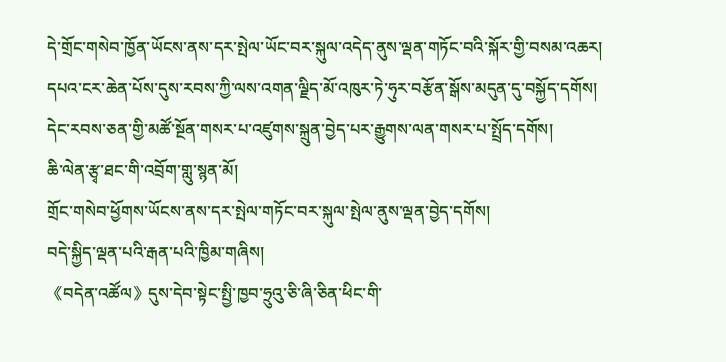དེ་གྲོང་གསེབ་ཁྱོན་ཡོངས་ནས་དར་སྤེལ་ཡོང་བར་སྐུལ་འདེད་ནུས་ལྡན་གཏོང་བའི་སྐོར་གྱི་བསམ་འཆར།
དཔའ་ངར་ཆེན་པོས་དུས་རབས་ཀྱི་ལས་འགན་ལྗིད་མོ་འཁུར་ཏེ་ཧུར་བརྩོན་སྒོས་མདུན་དུ་བསྐྱོད་དགོས།
དེང་རབས་ཅན་གྱི་མཚོ་སྔོན་གསར་པ་འཛུགས་སྐྲུན་བྱེད་པར་རྒྱུགས་ལན་གསར་པ་སྤྲོད་དགོས།
ཆི་ལེན་རྩྭ་ཐང་གི་འབྲོག་གླུ་སྙན་མོ།
གྲོང་གསེབ་ཕྱོགས་ཡོངས་ནས་དར་སྤེལ་གཏོང་བར་སྐུལ་སྤེལ་ནུས་ལྡན་བྱེད་དགོས།
བདེ་སྐྱིད་ལྡན་པའི་རྒན་པའི་ཁྱིམ་གཞིས།
《བདེན་འཚོལ》དུས་དེབ་སྟེང་སྤྱི་ཁྱབ་ཧྲུའུ་ཅི་ཞི་ཅིན་ཕིང་གི་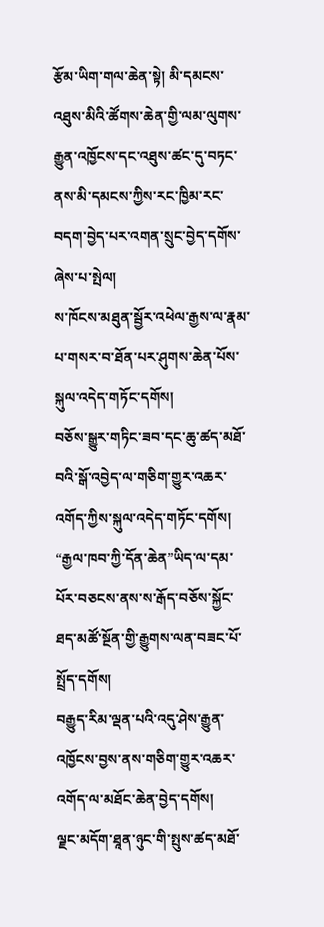རྩོམ་ཡིག་གལ་ཆེན་སྟེ། མི་དམངས་འཐུས་མིའི་ཚོགས་ཆེན་གྱི་ལམ་ལུགས་རྒྱུན་འཁྱོངས་དང་འཐུས་ཚང་དུ་བཏང་ནས་མི་དམངས་ཀྱིས་རང་ཁྱིམ་རང་བདག་བྱེད་པར་འགན་སྲུང་བྱེད་དགོས་ཞེས་པ་སྤེལ།
ས་ཁོངས་མཐུན་སྦྱོར་འཕེལ་རྒྱས་ལ་རྣམ་པ་གསར་བ་ཐོན་པར་ཤུགས་ཆེན་པོས་སྐུལ་འདེད་གཏོང་དགོས།
བཅོས་སྒྱུར་གཏིང་ཟབ་དང་ཆུ་ཚད་མཐོ་བའི་སྒོ་འབྱེད་ལ་གཅིག་གྱུར་འཆར་འགོད་ཀྱིས་སྐུལ་འདེད་གཏོང་དགོས།
“རྒྱལ་ཁབ་ཀྱི་དོན་ཆེན”ཡིད་ལ་དམ་པོར་བཅངས་ནས་ས་རྒོད་བཅོས་སྐྱོང་ཐད་མཚོ་སྔོན་གྱི་རྒྱུགས་ལན་བཟང་པོ་སྤྲོད་དགོས།
བརྒྱུད་རིམ་ལྡན་པའི་འདུ་ཤེས་རྒྱུན་འཁྱོངས་བྱས་ནས་གཅིག་གྱུར་འཆར་འགོད་ལ་མཐོང་ཆེན་བྱེད་དགོས།
ལྗང་མདོག་ཐཱན་ཉུང་གི་སྤུས་ཚད་མཐོ་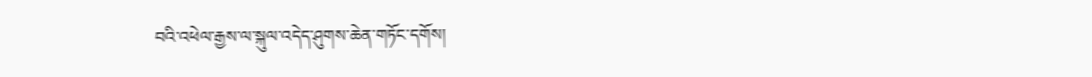བའི་འཕེལ་རྒྱས་ལ་སྐུལ་འདེད་ཤུགས་ཆེན་གཏོང་དགོས།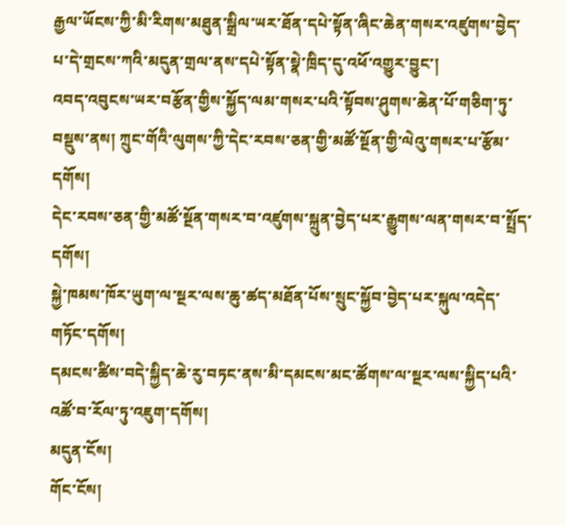རྒྱལ་ཡོངས་ཀྱི་མི་རིགས་མཐུན་སྒྲིལ་ཡར་ཐོན་དཔེ་སྟོན་ཞིང་ཆེན་གསར་འཛུགས་བྱེད་པ་དེ་གྲངས་ཀའི་མདུན་གྲལ་ནས་དཔེ་སྟོན་སྣེ་ཁྲིད་དུ་འཕོ་འགྱུར་བྱུང་།
འབད་འབུངས་ཡར་བརྩོན་གྱིས་སྐྱོད་ལམ་གསར་པའི་སྟོབས་ཤུགས་ཆེན་པོ་གཅིག་ཏུ་བསྡུས་ནས། ཀྲུང་གོའི་ལུགས་ཀྱི་དེང་རབས་ཅན་གྱི་མཚོ་སྔོན་གྱི་ལེའུ་གསར་པ་རྩོམ་དགོས།
དེང་རབས་ཅན་གྱི་མཚོ་སྔོན་གསར་བ་འཛུགས་སྐྲུན་བྱེད་པར་རྒྱུགས་ལན་གསར་བ་སྤྲོད་དགོས།
སྐྱེ་ཁམས་ཁོར་ཡུག་ལ་སྔར་ལས་ཆུ་ཚད་མཐོན་པོས་སྲུང་སྐྱོབ་བྱེད་པར་སྐུལ་འདེད་གཏོང་དགོས།
དམངས་ཚིས་བདེ་སྐྱིད་ཆེ་རུ་བཏང་ནས་མི་དམངས་མང་ཚོགས་ལ་སྔར་ལས་སྐྱིད་པའི་འཚོ་བ་རོལ་ཏུ་འཇུག་དགོས།
མདུན་ངོས།
གོང་ངོས།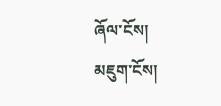ཞོལ་ངོས།
མཇུག་ངོས།